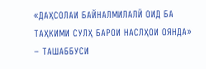«ДАҲСОЛАИ БАЙНАЛМИЛАЛӢ ОИД БА ТАҲКИМИ СУЛҲ БАРОИ НАСЛҲОИ ОЯНДА» – ТАШАББУСИ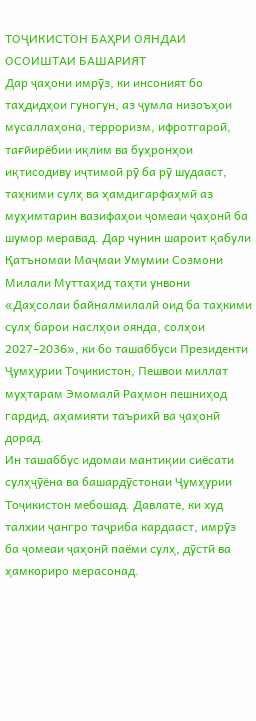ТОҶИКИСТОН БАҲРИ ОЯНДАИ ОСОИШТАИ БАШАРИЯТ
Дар ҷаҳони имрӯз, ки инсоният бо таҳдидҳои гуногун, аз ҷумла низоъҳои мусаллаҳона, терроризм, ифротгароӣ, тағйирёбии иқлим ва буҳронҳои иқтисодиву иҷтимоӣ рӯ ба рӯ шудааст, таҳкими сулҳ ва ҳамдигарфаҳмӣ аз муҳимтарин вазифаҳои ҷомеаи ҷаҳонӣ ба шумор меравад. Дар чунин шароит қабули Қатъномаи Маҷмаи Умумии Созмони Милали Муттаҳид таҳти унвони «Даҳсолаи байналмилалӣ оид ба таҳкими сулҳ барои наслҳои оянда, солҳои 2027–2036», ки бо ташаббуси Президенти Ҷумҳурии Тоҷикистон, Пешвои миллат муҳтарам Эмомалӣ Раҳмон пешниҳод гардид, аҳамияти таърихӣ ва ҷаҳонӣ дорад.
Ин ташаббус идомаи мантиқии сиёсати сулҳҷӯёна ва башардӯстонаи Ҷумҳурии Тоҷикистон мебошад. Давлате, ки худ талхии ҷангро таҷриба кардааст, имрӯз ба ҷомеаи ҷаҳонӣ паёми сулҳ, дӯстӣ ва ҳамкориро мерасонад.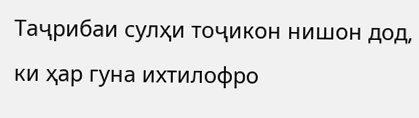Таҷрибаи сулҳи тоҷикон нишон дод, ки ҳар гуна ихтилофро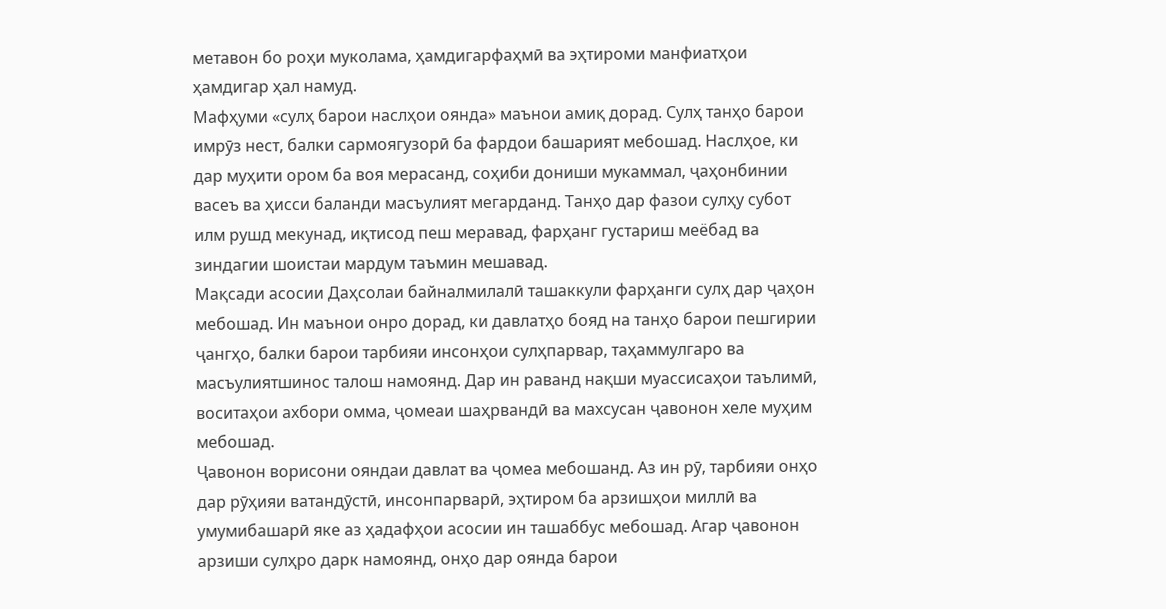метавон бо роҳи муколама, ҳамдигарфаҳмӣ ва эҳтироми манфиатҳои ҳамдигар ҳал намуд.
Мафҳуми «сулҳ барои наслҳои оянда» маънои амиқ дорад. Сулҳ танҳо барои имрӯз нест, балки сармоягузорӣ ба фардои башарият мебошад. Наслҳое, ки дар муҳити ором ба воя мерасанд, соҳиби дониши мукаммал, ҷаҳонбинии васеъ ва ҳисси баланди масъулият мегарданд. Танҳо дар фазои сулҳу субот илм рушд мекунад, иқтисод пеш меравад, фарҳанг густариш меёбад ва зиндагии шоистаи мардум таъмин мешавад.
Мақсади асосии Даҳсолаи байналмилалӣ ташаккули фарҳанги сулҳ дар ҷаҳон мебошад. Ин маънои онро дорад, ки давлатҳо бояд на танҳо барои пешгирии ҷангҳо, балки барои тарбияи инсонҳои сулҳпарвар, таҳаммулгаро ва масъулиятшинос талош намоянд. Дар ин раванд нақши муассисаҳои таълимӣ, воситаҳои ахбори омма, ҷомеаи шаҳрвандӣ ва махсусан ҷавонон хеле муҳим мебошад.
Ҷавонон ворисони ояндаи давлат ва ҷомеа мебошанд. Аз ин рӯ, тарбияи онҳо дар рӯҳияи ватандӯстӣ, инсонпарварӣ, эҳтиром ба арзишҳои миллӣ ва умумибашарӣ яке аз ҳадафҳои асосии ин ташаббус мебошад. Агар ҷавонон арзиши сулҳро дарк намоянд, онҳо дар оянда барои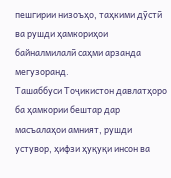пешгирии низоъҳо, таҳкими дӯстӣ ва рушди ҳамкориҳои байналмилалӣ саҳми арзанда мегузоранд.
Ташаббуси Тоҷикистон давлатҳоро ба ҳамкории бештар дар масъалаҳои амният, рушди устувор, ҳифзи ҳуқуқи инсон ва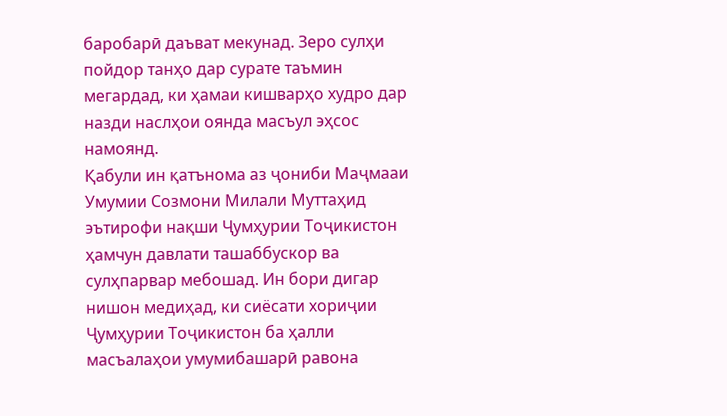баробарӣ даъват мекунад. Зеро сулҳи пойдор танҳо дар сурате таъмин мегардад, ки ҳамаи кишварҳо худро дар назди наслҳои оянда масъул эҳсос намоянд.
Қабули ин қатънома аз ҷониби Маҷмааи Умумии Созмони Милали Муттаҳид эътирофи нақши Ҷумҳурии Тоҷикистон ҳамчун давлати ташаббускор ва сулҳпарвар мебошад. Ин бори дигар нишон медиҳад, ки сиёсати хориҷии Ҷумҳурии Тоҷикистон ба ҳалли масъалаҳои умумибашарӣ равона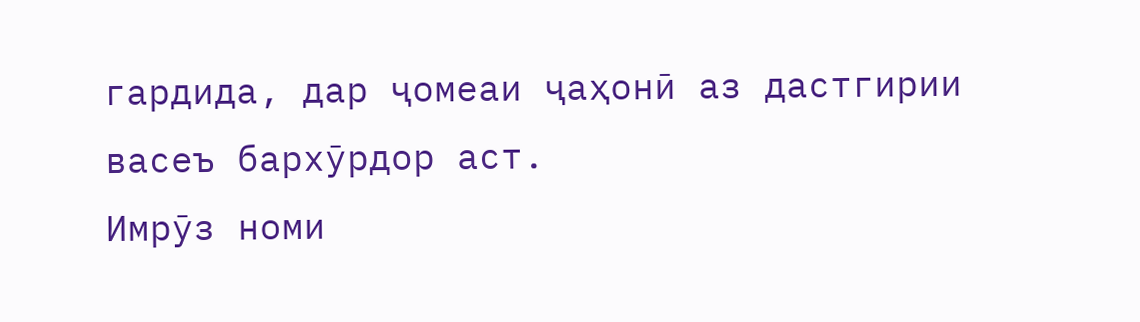гардида, дар ҷомеаи ҷаҳонӣ аз дастгирии васеъ бархӯрдор аст.
Имрӯз номи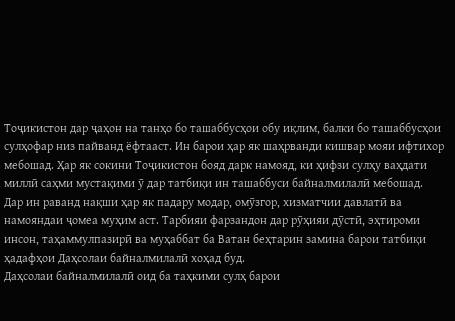Тоҷикистон дар ҷаҳон на танҳо бо ташаббусҳои обу иқлим, балки бо ташаббусҳои сулҳофар низ пайванд ёфтааст. Ин барои ҳар як шаҳрванди кишвар мояи ифтихор мебошад. Ҳар як сокини Тоҷикистон бояд дарк намояд, ки ҳифзи сулҳу ваҳдати миллӣ саҳми мустақими ӯ дар татбиқи ин ташаббуси байналмилалӣ мебошад.
Дар ин раванд нақши ҳар як падару модар, омӯзгор, хизматчии давлатӣ ва намояндаи ҷомеа муҳим аст. Тарбияи фарзандон дар рӯҳияи дӯстӣ, эҳтироми инсон, таҳаммулпазирӣ ва муҳаббат ба Ватан беҳтарин замина барои татбиқи ҳадафҳои Даҳсолаи байналмилалӣ хоҳад буд.
Даҳсолаи байналмилалӣ оид ба таҳкими сулҳ барои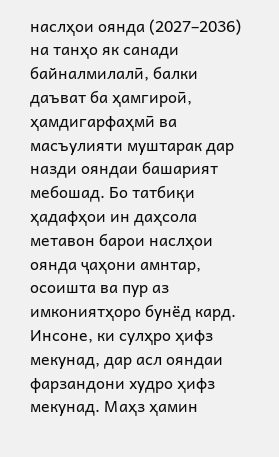наслҳои оянда (2027–2036) на танҳо як санади байналмилалӣ, балки даъват ба ҳамгироӣ, ҳамдигарфаҳмӣ ва масъулияти муштарак дар назди ояндаи башарият мебошад. Бо татбиқи ҳадафҳои ин даҳсола метавон барои наслҳои оянда ҷаҳони амнтар, осоишта ва пур аз имкониятҳоро бунёд кард.
Инсоне, ки сулҳро ҳифз мекунад, дар асл ояндаи фарзандони худро ҳифз мекунад. Маҳз ҳамин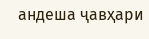андеша ҷавҳари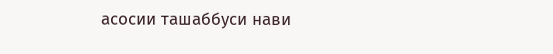асосии ташаббуси нави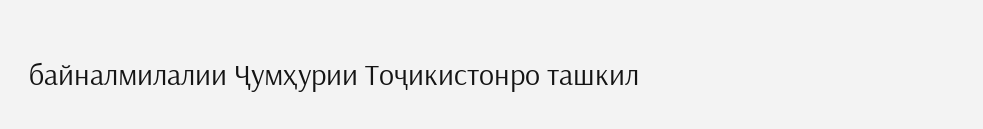байналмилалии Ҷумҳурии Тоҷикистонро ташкил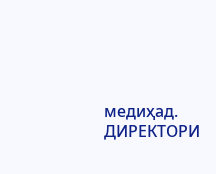медиҳад.
ДИРЕКТОРИ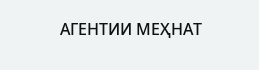АГЕНТИИ МЕҲНАТ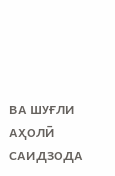ВА ШУҒЛИ АҲОЛӢ САИДЗОДА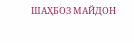ШАҲБОЗ МАЙДОН